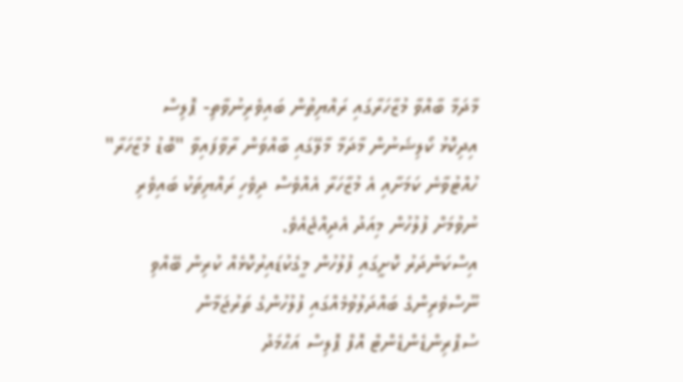މާދަމާ ބާއްވާ މުޒާހަރާގައި ރައްޔިތުން ބައިވެރިނުވާތި- ޕޮލިސް
އިދިކޮޅު ކޯލިޝަނުން މާދަމާ މާލޭގައި ބާއްވަން ރާވާފައިވާ "ބޮޑު މުޒާހަރާ" ހުއްޓުވާނެ ކަމަށާއި އެ މުޒާހަރާ އެއްވެސް ދިވެހި ރައްޔިތަކު ބައިވެރި ނުވުމަށް ފުލުހުން މިއަދު އެދިއްޖެއެވެ.
އިސްކަންދަރު ކޮށީގައި ފުލުހުން މީގެކުޑައިރުކޮޅެއް ކުރިން ބޭއްވި ނޫސްވެރިންގެ ބައްދަލުވުމެއްގައި ފުލުހުންގެ ތަރުޖަމާން ސުޕްރިންޑެންޑެންޓް އޮފް ޕޮލިސް އަޙްމަދު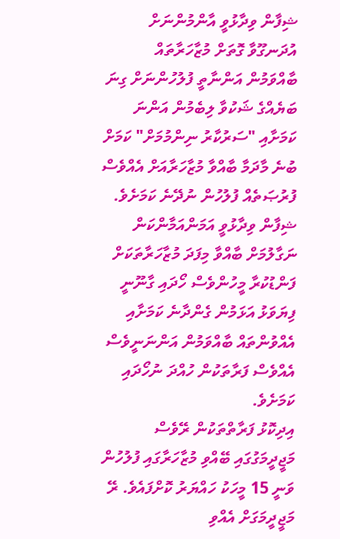ޝިފާން ވިދާޅުވީ އާންމުންނަށް އުދަނގޫވާ ގޮތަށް މުޒާހަރާތައް ބާއްވަމުން އަންނާތީ ފުލުހުންނަށް ގިނަ ބަޔެއްގެ ޝަކުވާ ލިބެމުން އަންނަ ކަމަށާއި "ސަރުކާރު ނިންމުމަށް" ކަމަށް ބުނެ މާދަމާ ބާއްވާ މުޒާހަރާއަށް އެއްވެސް ފުރުޞަތެއް ފުލުހުން ނުދޭނެ ކަމަށެވެ.
ޝިފާން ވިދާޅުވީ އަމަންއަމާންކަން ނަގާލުމަށް ބާއްވާ މިފަދަ މުޒާހަރާތަކަށް ފަންޑުކުރާ މީހުންވެސް ހޯދައި ގާނޫނީ ފިޔަވަޅު އަޅަމުން ގެންދާނެ ކަމަށާއި އެއްވުންތައް ބާއްވަމުން އަންނަނީވެސް އެއްވެސް ފަރާތަކުން ހުއްދަ ނުހޯދައި ކަމަށެވެ.
އިދިކޮޅު ފަރާތްތަކުން ރޭވެސް މަޖީދީމަގުގައި ބޭއްވި މުޒާހަރާގައި ފުލުހުން ވަނީ 15 މީހަކު ހައްޔަރު ކޮށްފައެވެ. ރޭ މަޖީދީމަގަށް އެއްވި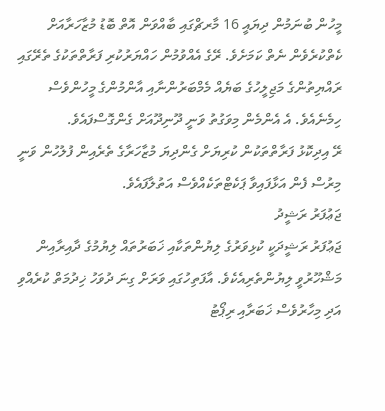މީހުން ބުނަމުން ދިޔައީ 16 މާރޗްގައި ބާއްވަން އޮތް ބޮޑު މުޒާހަރާއަށް ކެތްކުރެވެން ނެތް ކަމަށެވެ. ރޭގެ އެއްވުމުން ހައްޔަރުކުރި ފަރާތްތަކުގެ ތެރޭގައި ރައްޔިތުންގެ މަޖިލީހުގެ ބަޔެއް މެމްބަރުންނާއި އާންމުންގެ މީހުންވެސް ހިމެނެއެވެ. އެ އެންމެން މިވަގުތު ވަނީ ދޫނިދޫއަށް ގެންގޮސްފައެވެ.
ރޭ އިދިކޮޅު ފަރާތްތަކުން ކުރިޔަށް ގެންދިޔަ މުޒާހަރާގެ ތެރެއިން ފުލުހުން ވަނީ މިރުސް ފެން އަޅާފައިވާ ޕަކެޓްތަކެއްވެސް އަތުލާފައެވެ.
ޖަޢުފަރު ރަޝީދު
ޖަޢުފަރު ރަޝީދަކީ ކުޅިވަރުގެ ލިޔުންތަކާއި ޚަބަރުތައް ލިޔުމުގެ ދާއިރާއިން މަޝްހޫރުވީ ލިޔުންތެރިއެކެވެ. އާފަތިހުގައި ވަރަށް ގިނަ ދުވަހު ޚިދުމަތް ކުރެއްވި އަދި މިހާރުވެސް ޚަބަރާއި ރިޕޯޓު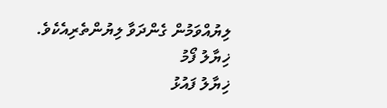ލިޔުއްވަމުން ގެންދަވާ ލިޔުންތެރިއެކެވެ.
ޚިޔާލު ފޯމު
ޚިޔާލު ފައުޅު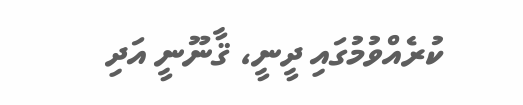ކުރެއްވުމުގައި ދީނީ، ޤާނޫނީ އަދި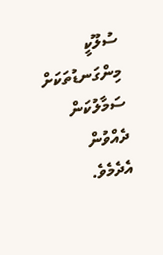ސުލޫކީ މިންގަނޑުތަކަށް ސަމާލުކަން ދެއްވުން އެދެމެވެ.